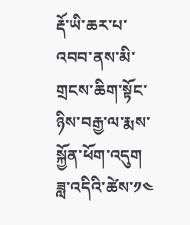རྡོ་ཡི་ཆར་པ་འབབ་ནས་མི་གྲངས་ཆིག་སྟོང་ཉིས་བརྒྱ་ལ་རྨས་སྐྱོན་ཕོག་འདུག
ཟླ་འདིའི་ཚེས་༡༤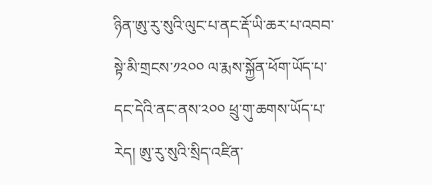ཉིན་ཨུ་རུ་སུའི་ལུང་པ་ནང་རྡོ་ཡི་ཆར་པ་འབབ་སྟེ་མི་གྲངས་༡༢༠༠ ལ་རྨས་སྐྱོན་ཕོག་ཡོད་པ་དང་དེའི་ནང་ནས་༢༠༠ ཕྲུ་གུ་ཆགས་ཡོད་པ་རེད། ཨུ་རུ་སུའི་སྲིད་འཛིན་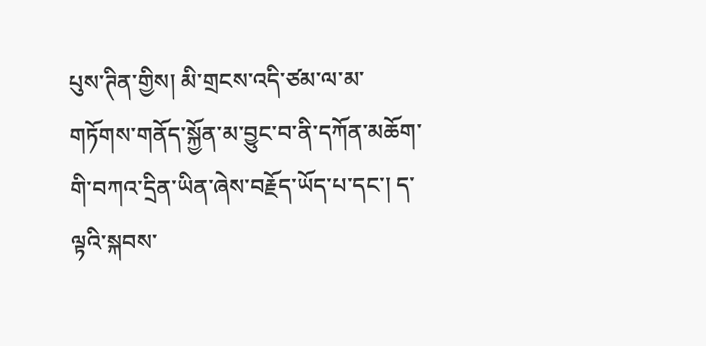པུས་ཊིན་གྱིས། མི་གྲངས་འདི་ཙམ་ལ་མ་གཏོགས་གནོད་སྐྱོན་མ་བྱུང་བ་ནི་དཀོན་མཆོག་གི་བཀའ་དྲིན་ཡིན་ཞེས་བརྗོད་ཡོད་པ་དང་། ད་ལྟའི་སྐབས་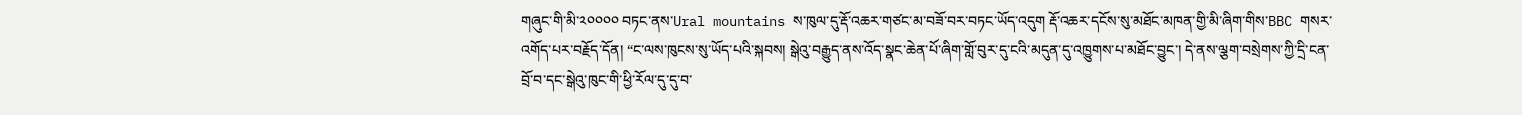གཞུང་གི་མི་༢༠༠༠༠ བཏང་ནས་Ural mountains ས་ཁུལ་དུ་རྡོ་འཆར་གཙང་མ་བཟོ་བར་བཏང་ཡོད་འདུག རྡོ་འཆར་དངོས་སུ་མཐོང་མཁན་གྱི་མི་ཞིག་གིས་BBC གསར་འགོད་པར་བརྗོད་དོན། “ང་ལས་ཁུངས་སུ་ཡོད་པའི་སྐབས། སྒེའུ་བརྒྱུད་ནས་འོད་སྣང་ཆེན་པོ་ཞིག་གློ་བུར་དུ་ངའི་མདུན་དུ་འཁྱུགས་པ་མཐོང་བྱུང་། དེ་ནས་ལྕག་བསྲེགས་ཀྱི་དྲི་ངན་བྲོ་བ་དང་སྒེའུ་ཁུང་གི་ཕྱི་རོལ་དུ་དུ་བ་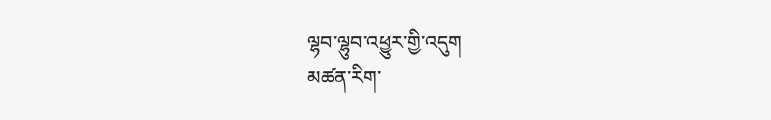ལྷབ་ལྷུབ་འཕྱུར་གྱི་འདུག
མཚན་རིག་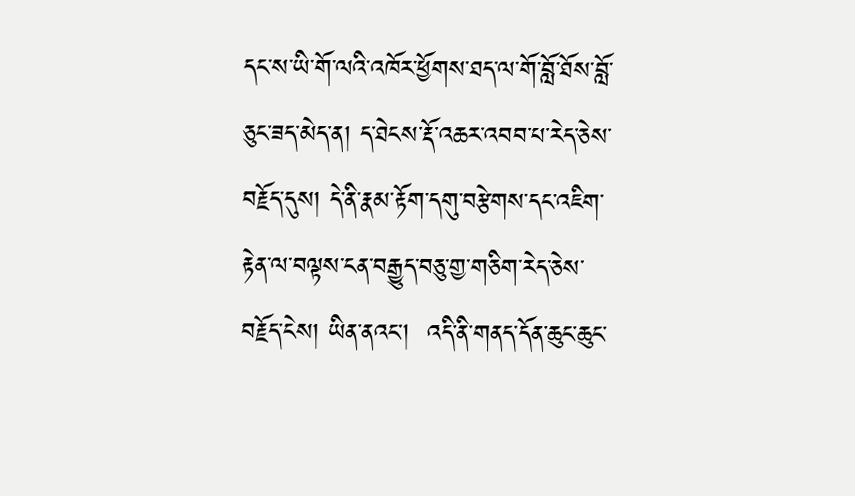དང་ས་ཡི་གོ་ལའི་འཁོར་ཕྱོགས་ཐད་ལ་གོ་བློ་ཐོས་བློ་ཅུང་ཟད་མེད་ན། ད་ཐེངས་རྡོ་འཆར་འབབ་པ་རེད་ཅེས་བརྗོད་དུས། དེ་ནི་རྣམ་རྟོག་དགུ་བརྩེགས་དང་འཇིག་རྟེན་ལ་བལྟས་ངན་བརྒྱུད་བཅུ་གྱ་གཅིག་རེད་ཅེས་བརྗོད་ངེས། ཡིན་ནའང།  འདི་ནི་གནད་དོན་ཆུང་ཆུང་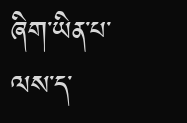ཞིག་ཡིན་པ་ལས་ད་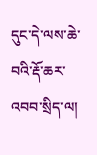དུང་དེ་ལས་ཆེ་བའི་རྡོ་ཆར་འབབ་སྲིད་ལ།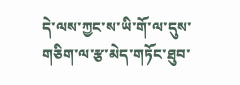དེ་ལས་ཀྱང་ས་ཡི་གོ་ལ་དུས་གཅིག་ལ་རྩ་མེད་གཏོང་ཐུབ་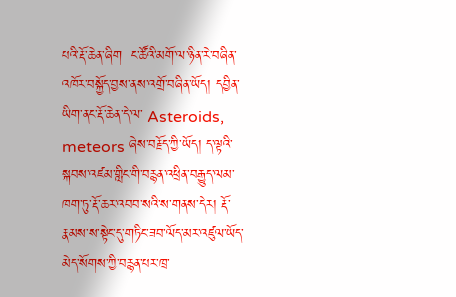པའི་རྡོ་ཆེན་ཞིག  ང་ཚོའི་མགོ་ལ་ཉིན་རེ་བཞིན་འཁོར་བསྐྱོད་བྱས་ནས་འགྲོ་བཞིན་ཡོད། དབྱིན་ཡིག་ནང་རྡོ་ཆེན་དེ་ལ་ Asteroids, meteors ཞེས་བརྗོད་ཀྱི་ཡོད། ད་ལྟའི་སྐབས་འཛམ་གླིང་གི་བརྙན་འཕྲིན་བརྒྱུད་ལམ་ཁག་ཏུ་རྡོ་ཆར་འབབ་སའི་ས་གནས་དེར། རྡོ་རྣམས་ས་སྟེང་དུ་གཏིང་ཟབ་ལོད་མར་འཛུལ་ཡོད་མེད་སོགས་ཀྱི་བརྙན་པར་ཁྲ་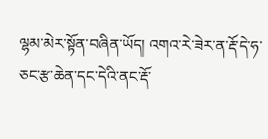ལྷམ་མེར་སྟོན་བཞིན་ཡོད། འགའ་རེ་ཟེར་ན་རྡོ་དེ་ཧ་ཅང་རྩ་ཆེན་དང་དེའི་ནང་རྡོ་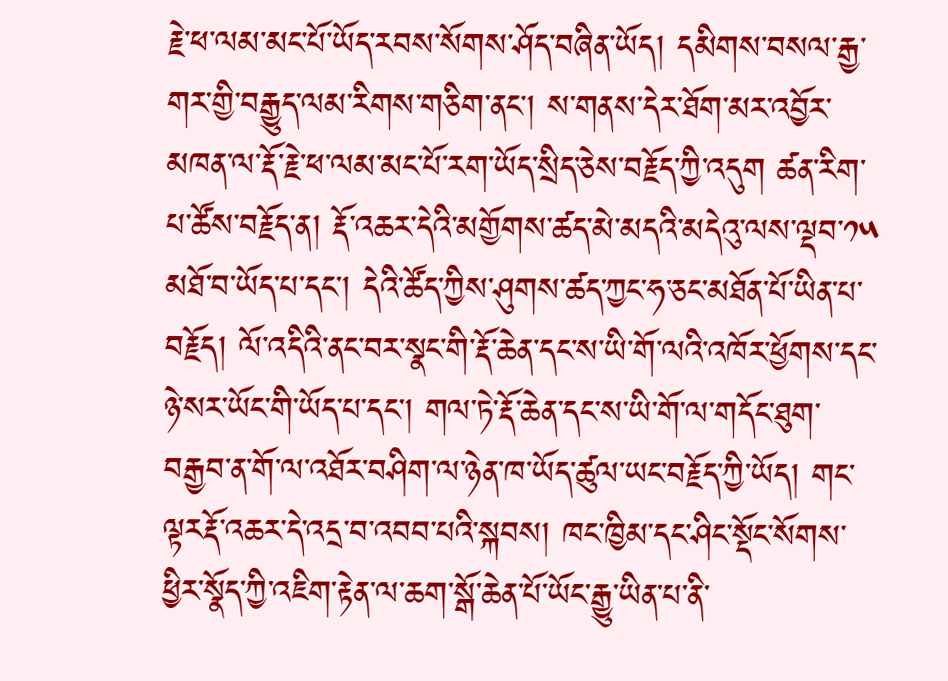རྗེ་ཕ་ལམ་མང་པོ་ཡོད་རབས་སོགས་ཤོད་བཞིན་ཡོད། དམིགས་བསལ་རྒྱ་གར་གྱི་བརྒྱུད་ལམ་རིགས་གཅིག་ནང། ས་གནས་དེར་ཐོག་མར་འབྱོར་མཁན་ལ་རྡོ་རྗེ་ཕ་ལམ་མང་པོ་རག་ཡོད་སྲིད་ཅེས་བརྗོད་ཀྱི་འདུག ཚན་རིག་པ་ཚོས་བརྗོད་ན། རྡོ་འཆར་དེའི་མགྱོགས་ཚད་མེ་མདའི་མདེའུ་ལས་ལྡབ་༡༥ མཐོ་བ་ཡོད་པ་དང་། དེའི་ཚོད་ཀྱིས་ཤུགས་ཚད་ཀྱང་ཧ་ཅང་མཐོན་པོ་ཡིན་པ་བརྗོད། ལོ་འདིའི་ནང་བར་སྣང་གི་རྡོ་ཆེན་དང་ས་ཡི་གོ་ལའི་འཁོར་ཕྱོགས་དང་ཉེ་སར་ཡོང་གི་ཡོད་པ་དང་། གལ་ཏེ་རྡོ་ཆེན་དང་ས་ཡི་གོ་ལ་གདོང་ཐུག་བརྒྱབ་ན་གོ་ལ་འཐོར་བཤིག་ལ་ཉེན་ཁ་ཡོད་ཚུལ་ཡང་བརྗོད་ཀྱི་ཡོད། གང་ལྟརརྡོ་འཆར་དེ་འདྲ་བ་འབབ་པའི་སྐབས། ཁང་ཁྱིམ་དང་ཤིང་སྡོང་སོགས་ཕྱིར་སྣོད་ཀྱི་འཇིག་རྟེན་ལ་ཆག་སྒོ་ཆེན་པོ་ཡོང་རྒྱུ་ཡིན་པ་ནི་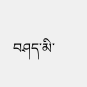བཤད་མི་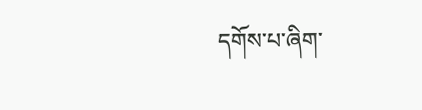དགོས་པ་ཞིག་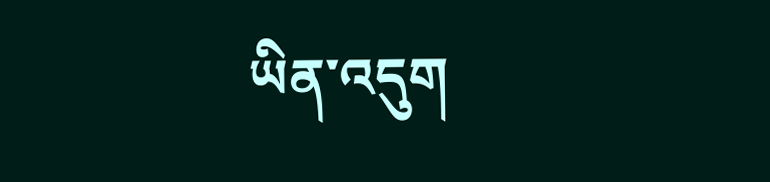ཡིན་འདུག